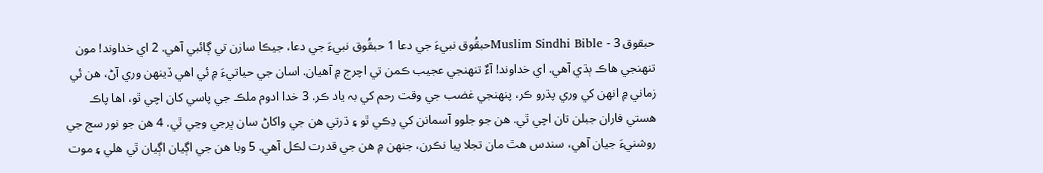حبقوق 3 - Muslim Sindhi Bibleحبقُوق نبيءَ جي دعا 1 حبقُوق نبيءَ جي دعا، جيڪا سازن تي ڳائبي آهي. 2 اي خداوند! مون تنهنجي هاڪ ٻڌي آهي. اي خداوند! آءٌ تنهنجي عجيب ڪمن تي اچرج ۾ آهيان. اسان جي حياتيءَ ۾ ئي اهي ڏينهن وري آڻ، هن ئي زماني ۾ انهن کي وري پڌرو ڪر، پنهنجي غضب جي وقت رحم کي بہ ياد ڪر. 3 خدا ادوم ملڪ جي پاسي کان اچي ٿو، اها پاڪ هستي فاران جبلن تان اچي ٿي. هن جو جلوو آسمانن کي ڍڪي ٿو ۽ ڌرتي هن جي واکاڻ سان ڀرجي وڃي ٿي. 4 هن جو نور سج جي روشنيءَ جيان آهي، سندس هٿ مان تجلا پيا نڪرن، جنهن ۾ هن جي قدرت لڪل آهي. 5 وبا هن جي اڳيان اڳيان ٿي هلي ۽ موت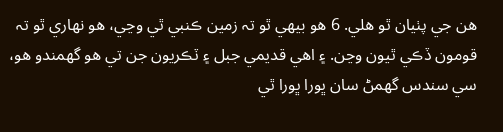هن جي پٺيان ٿو هلي. 6 هو بيهي ٿو تہ زمين ڪنبي ٿي وڃي، هو نهاري ٿو تہ قومون ڏڪي ٿيون وڃن. ۽ اهي قديمي جبل ۽ ٽڪريون جن تي هو گھمندو هو، سي سندس گھمڻ سان ڀورا ڀورا ٿي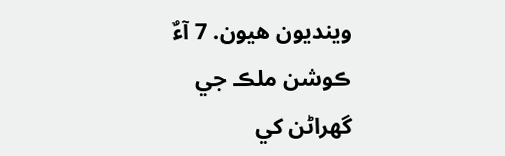وينديون هيون. 7 آءٌ ڪوشن ملڪ جي گھراڻن کي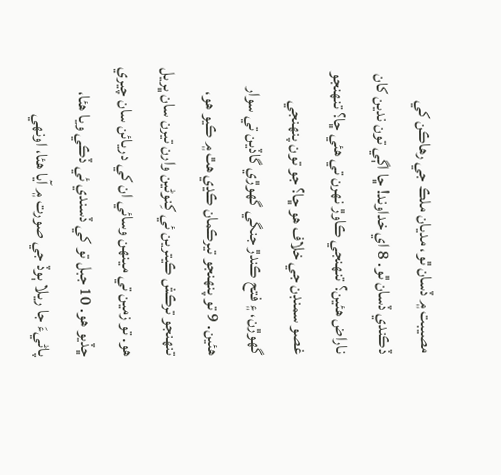مصيبت ۾ ڏسان ٿو، مديان ملڪ جي رهاڪن کي ڏڪندي ڏسان ٿو. 8 اي خداوند! ڇا اڳي تون ندين کان ناراض هئين؟ تنهنجي ڪاوڙ نهرن تي هئي ڇا؟ تنهنجو غصو سمنڊن جي خلاف هو ڇا؟ جو تون پنهنجي گھوڙن، ۽ فتح ڪندڙ جنگي گھوڙي گاڏين تي سوار هئين. 9 تو پنهنجو تيرڪمان ڪڍي هٿ ۾ ڪيو هو، تنهنجو ترڪش ڪيترين ئي کِنوڻين وارن تيرن سان ڀريل هو. تو زمين تي مينهن وسائي ان کي دريائن سان چيري ڇڏيو هو. 10 جبل تو کي ڏسندي ئي ڏڪي ويا هئا، پاڻيءَ جا ريلا ٻوڏ جي صورت ۾ آيا هئا، اونهي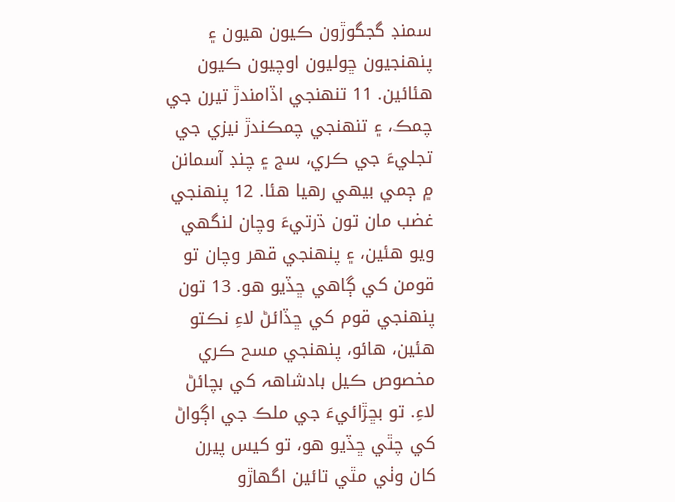سمنڊ گجگوڙون ڪيون هيون ۽ پنهنجيون ڇوليون اوچيون ڪيون هئائين. 11 تنهنجي اڏامندڙ تيرن جي چمڪ، ۽ تنهنجي چمڪندڙ نيزي جي تجليءَ جي ڪري، سج ۽ چنڊ آسمانن ۾ ڄمي بيهي رهيا هئا. 12 پنهنجي غضب مان تون ڌرتيءَ وچان لنگھي ويو هئين، ۽ پنهنجي قهر وچان تو قومن کي ڳاهي ڇڏيو هو. 13 تون پنهنجي قوم کي ڇڏائڻ لاءِ نڪتو هئين، هائو، پنهنجي مسح ڪري مخصوص ڪيل بادشاهہ کي بچائڻ لاءِ. تو بڇڙائيءَ جي ملڪ جي اڳواڻ کي چٿي ڇڏيو هو، تو کيس پيرن کان وٺي مٿي تائين اگھاڙو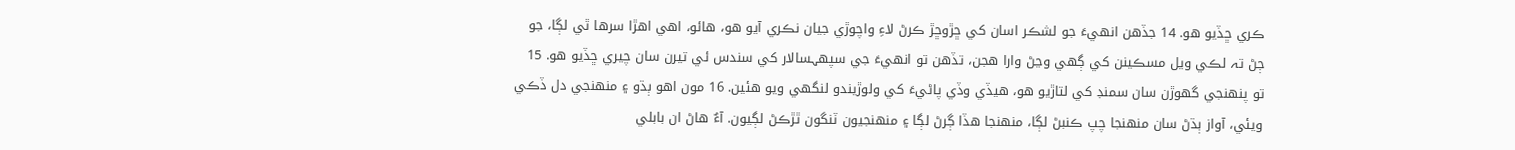ڪري ڇڏيو هو. 14 جڏهن انهيءَ جو لشڪر اسان کي ڇڙوڇڙ ڪرڻ لاءِ واچوڙي جيان نڪري آيو هو، هائو، اهي اهڙا سرها ٿي لڳا، جو ڄڻ تہ لڪي ويل مسڪينن کي ڳهي وڃڻ وارا هجن، تڏهن تو انهيءَ جي سپهہسالار کي سندس ئي تيرن سان چيري ڇڏيو هو. 15 تو پنهنجي گھوڙن سان سمنڊ کي لتاڙيو هو، هيڏي وڏي پاڻيءَ کي ولوڙيندو لنگھي ويو هئين. 16 مون اهو ٻڌو ۽ منهنجي دل ڏڪي ويئي، آواز ٻڌڻ سان منهنجا چپ ڪنبڻ لڳا، منهنجا هڏا ڳرڻ لڳا ۽ منهنجيون ٽنگون ٿڙڪڻ لڳيون. آءٌ هاڻ ان بابلي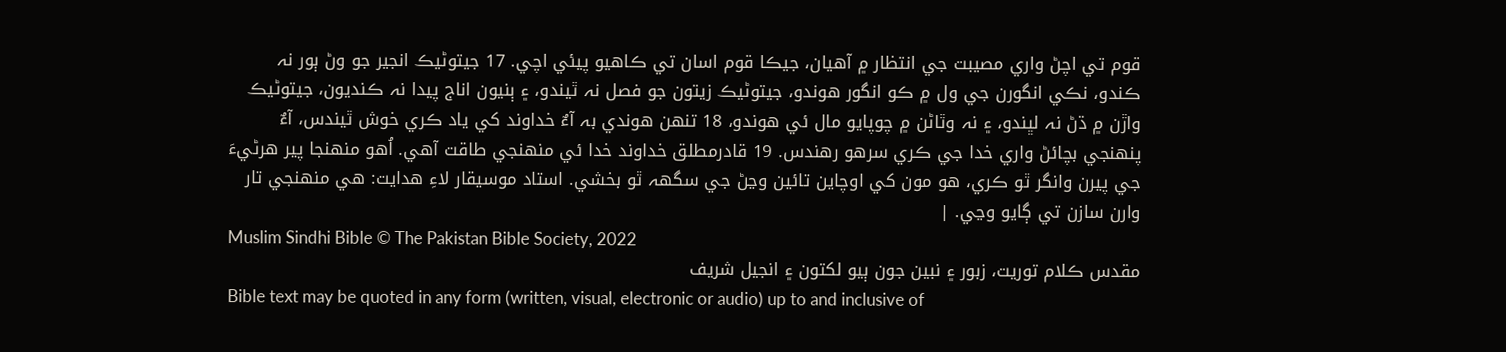قوم تي اچڻ واري مصيبت جي انتظار ۾ آهيان، جيڪا قوم اسان تي ڪاهيو پيئي اچي. 17 جيتوڻيڪ انجير جو وڻ ٻور نہ ڪندو، نڪي انگورن جي ول ۾ ڪو انگور هوندو، جيتوڻيڪ زيتون جو فصل نہ ٿيندو، ۽ ٻنيون اناج پيدا نہ ڪنديون، جيتوڻيڪ واڙن ۾ ڌڻ نہ لڀندو، ۽ نہ وٿاڻن ۾ چوپايو مال ئي هوندو، 18 تنهن هوندي بہ آءٌ خداوند کي ياد ڪري خوش ٿيندس، آءٌ پنهنجي بچائڻ واري خدا جي ڪري سرهو رهندس. 19 قادرمطلق خداوند خدا ئي منهنجي طاقت آهي. اُهو منهنجا پير هرڻيءَ جي پيرن وانگر ٿو ڪري، هو مون کي اوچاين تائين وڃڻ جي سگھہ ٿو بخشي. استاد موسيقار لاءِ هدايت: هي منهنجي تار وارن سازن تي ڳايو وڃي. |
Muslim Sindhi Bible © The Pakistan Bible Society, 2022
مقدس ڪلام توريت، زبور ۽ نبين جون ٻيو لکتون ۽ انجيل شريف
Bible text may be quoted in any form (written, visual, electronic or audio) up to and inclusive of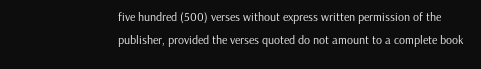five hundred (500) verses without express written permission of the publisher, provided the verses quoted do not amount to a complete book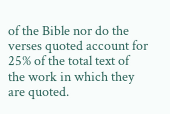of the Bible nor do the verses quoted account for 25% of the total text of the work in which they are quoted.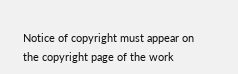Notice of copyright must appear on the copyright page of the work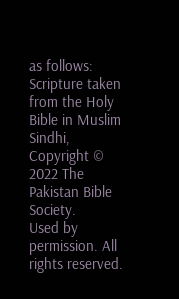as follows:
Scripture taken from the Holy Bible in Muslim Sindhi,
Copyright © 2022 The Pakistan Bible Society.
Used by permission. All rights reserved.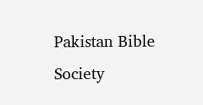Pakistan Bible Society